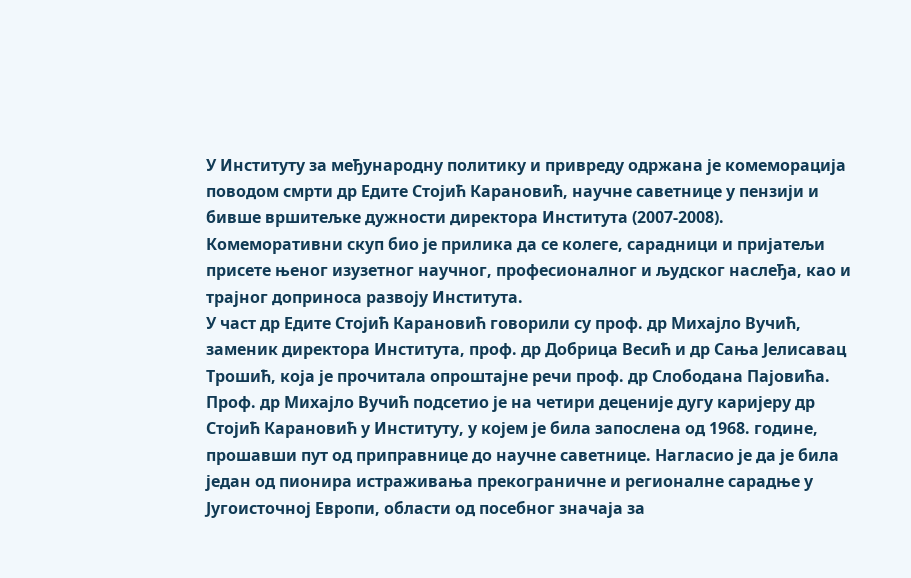У Институту за међународну политику и привреду одржана је комеморација поводом смрти др Едите Стојић Карановић, научне саветнице у пензији и бивше вршитељке дужности директора Института (2007-2008). Комеморативни скуп био је прилика да се колеге, сарадници и пријатељи присете њеног изузетног научног, професионалног и људског наслеђа, као и трајног доприноса развоју Института.
У част др Едите Стојић Карановић говорили су проф. др Михајло Вучић, заменик директора Института, проф. др Добрица Весић и др Сања Јелисавац Трошић, која је прочитала опроштајне речи проф. др Слободана Пајовића.
Проф. др Михајло Вучић подсетио је на четири деценије дугу каријеру др Стојић Карановић у Институту, у којем је била запослена од 1968. године, прошавши пут од приправнице до научне саветнице. Нагласио је да је била један од пионира истраживања прекограничне и регионалне сарадње у Југоисточној Европи, области од посебног значаја за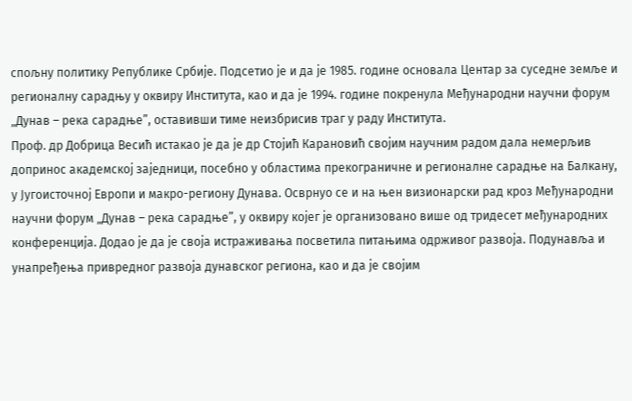спољну политику Републике Србије. Подсетио је и да је 1985. године основала Центар за суседне земље и регионалну сарадњу у оквиру Института, као и да је 1994. године покренула Међународни научни форум „Дунав – река сарадње”, оставивши тиме неизбрисив траг у раду Института.
Проф. др Добрица Весић истакао је да је др Стојић Карановић својим научним радом дала немерљив допринос академској заједници, посебно у областима прекограничне и регионалне сарадње на Балкану, у Југоисточној Европи и макро-региону Дунава. Осврнуо се и на њен визионарски рад кроз Међународни научни форум „Дунав – река сарадње”, у оквиру којег је организовано више од тридесет међународних конференција. Додао је да је своја истраживања посветила питањима одрживог развоја. Подунавља и унапређења привредног развоја дунавског региона, као и да је својим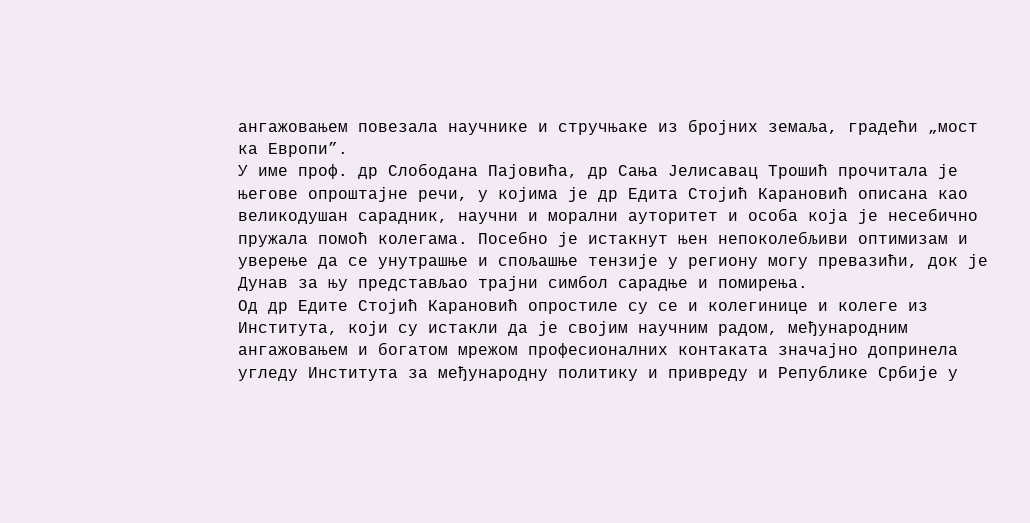ангажовањем повезала научнике и стручњаке из бројних земаља, градећи „мост ка Европи”.
У име проф. др Слободана Пајовића, др Сања Јелисавац Трошић прочитала је његове опроштајне речи, у којима је др Едита Стојић Карановић описана као великодушан сарадник, научни и морални ауторитет и особа која је несебично пружала помоћ колегама. Посебно је истакнут њен непоколебљиви оптимизам и уверење да се унутрашње и спољашње тензије у региону могу превазићи, док је Дунав за њу представљао трајни симбол сарадње и помирења.
Од др Едите Стојић Карановић опростиле су се и колегинице и колеге из Института, који су истакли да је својим научним радом, међународним ангажовањем и богатом мрежом професионалних контаката значајно допринела угледу Института за међународну политику и привреду и Републике Србије у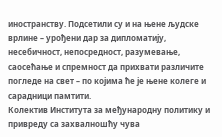иностранству. Подсетили су и на њене људске врлине – урођени дар за дипломатију, несебичност, непосредност, разумевање, саосећање и спремност да прихвати различите погледе на свет – по којима ће је њене колеге и сарадници памтити.
Колектив Института за међународну политику и привреду са захвалношћу чува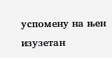успомену на њен изузетан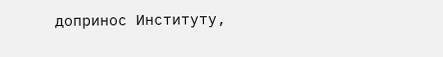допринос Институту,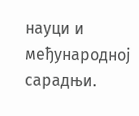науци и међународној сарадњи.